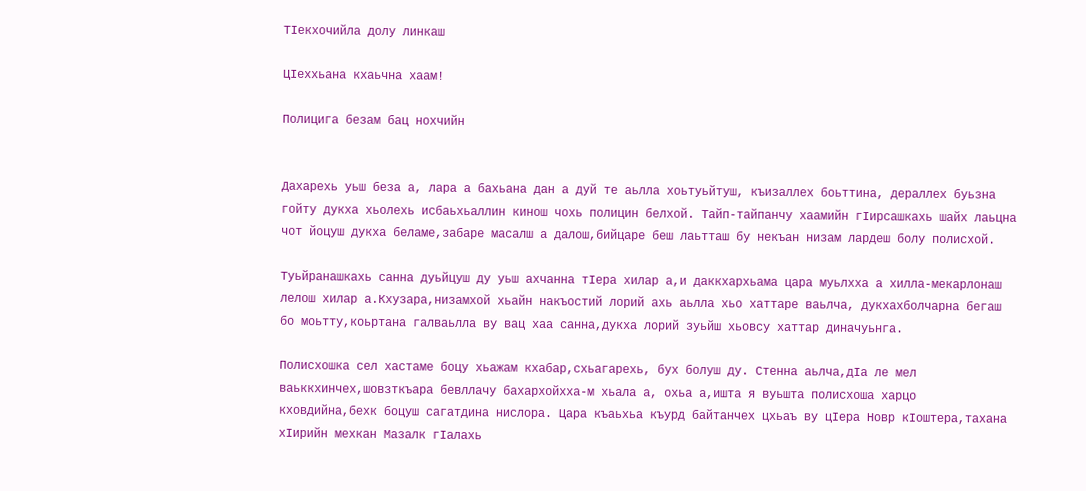ТIекхочийла долу линкаш

ЦIеххьана кхаьчна хаам!

Полицига безам бац нохчийн


Дахарехь уьш беза а, лара а бахьана дан а дуй те аьлла хоьтуьйтуш, къизаллех боьттина, дераллех буьзна гойту дукха хьолехь исбаьхьаллин кинош чохь полицин белхой. Тайп-тайпанчу хаамийн гIирсашкахь шайх лаьцна чот йоцуш дукха беламе,забаре масалш а далош,бийцаре беш лаьтташ бу некъан низам лардеш болу полисхой.

Туьйранашкахь санна дуьйцуш ду уьш ахчанна тIера хилар а,и даккхархьама цара муьлхха а хилла-мекарлонаш лелош хилар а.Кхузара,низамхой хьайн накъостий лорий ахь аьлла хьо хаттаре ваьлча, дукхахболчарна бегаш бо моьтту,коьртана галваьлла ву вац хаа санна,дукха лорий зуьйш хьовсу хаттар диначуьнга.

Полисхошка сел хастаме боцу хьажам кхабар,схьагарехь, бух болуш ду. Стенна аьлча,дIа ле мел ваьккхинчех,шовзткъара бевллачу бахархойхха-м хьала а, охьа а,ишта я вуьшта полисхоша харцо кховдийна,бехк боцуш сагатдина нислора. Цара къаьхьа къурд байтанчех цхьаъ ву цIера Новр кIоштера,тахана хIирийн мехкан Мазалк гIалахь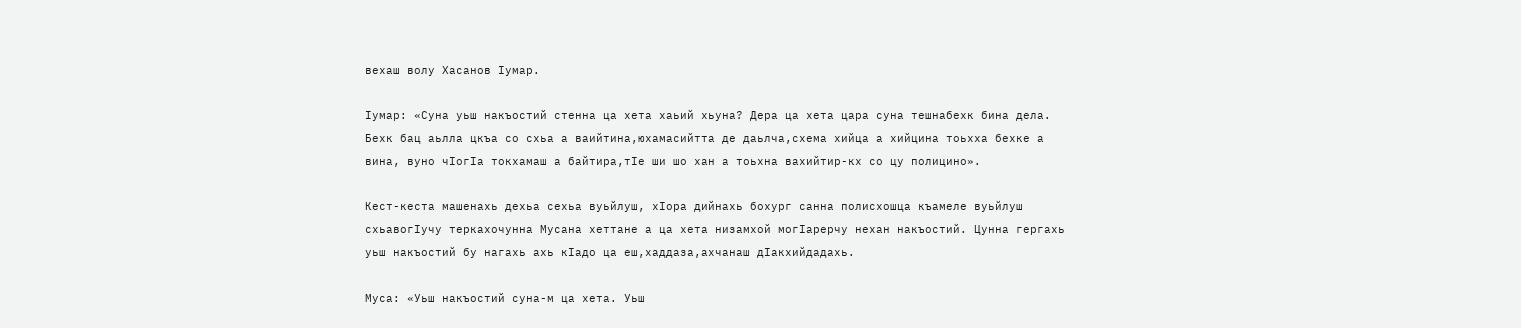вехаш волу Хасанов Iумар.

Iумар: «Суна уьш накъостий стенна ца хета хаьий хьуна? Дера ца хета цара суна тешнабехк бина дела. Бехк бац аьлла цкъа со схьа а ваийтина,юхамасийтта де даьлча,схема хийца а хийцина тоьхха бехке а вина, вуно чIогIа токхамаш а байтира,тIе ши шо хан а тоьхна вахийтир-кх со цу полицино».

Кест-кеста машенахь дехьа сехьа вуьйлуш, хIора дийнахь бохург санна полисхошца къамеле вуьйлуш схьавогIучу теркахочунна Мусана хеттане а ца хета низамхой могIарерчу нехан накъостий. Цунна гергахь уьш накъостий бу нагахь ахь кIадо ца еш,хаддаза,ахчанаш дIакхийдадахь.

Муса: «Уьш накъостий суна-м ца хета. Уьш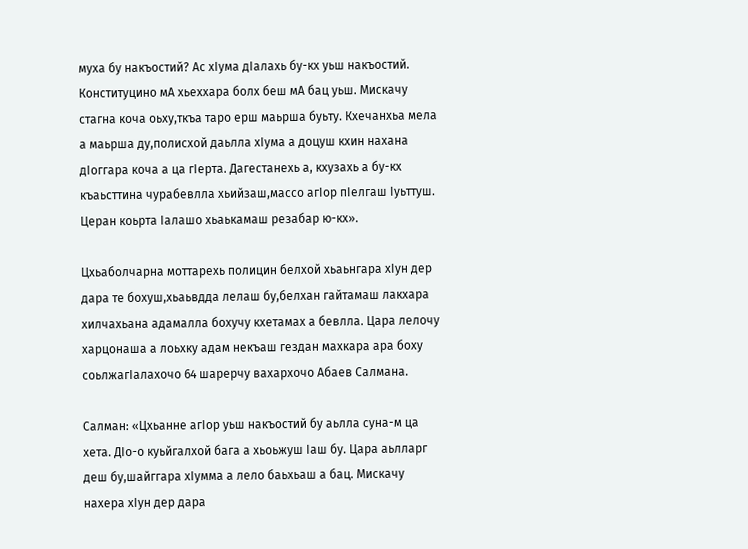муха бу накъостий? Ас хIума дIалахь бу-кх уьш накъостий. Конституцино мА хьеххара болх беш мА бац уьш. Мискачу стагна коча оьху,ткъа таро ерш маьрша буьту. Кхечанхьа мела а маьрша ду,полисхой даьлла хIума а доцуш кхин нахана дIоггара коча а ца гIерта. Дагестанехь а, кхузахь а бу-кх къаьсттина чурабевлла хьийзаш,массо агIор пIелгаш Iуьттуш. Церан коьрта Iалашо хьаькамаш резабар ю-кх».

Цхьаболчарна моттарехь полицин белхой хьаьнгара хIун дер дара те бохуш,хьаьвдда лелаш бу,белхан гайтамаш лакхара хилчахьана адамалла бохучу кхетамах а бевлла. Цара лелочу харцонаша а лоьхку адам некъаш гездан махкара ара боху соьлжагIалахочо 64 шарерчу вахархочо Абаев Салмана.

Салман: «Цхьанне агIор уьш накъостий бу аьлла суна-м ца хета. ДIо-о куьйгалхой бага а хьоьжуш Iаш бу. Цара аьлларг деш бу,шайггара хIумма а лело баьхьаш а бац. Мискачу нахера хIун дер дара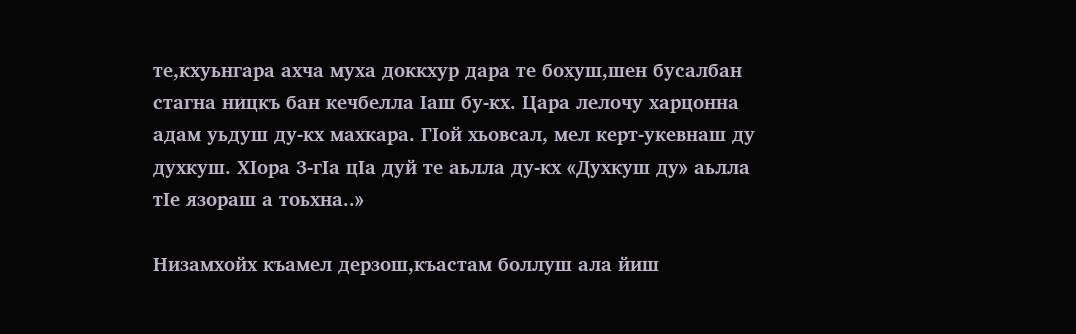те,кхуьнгара ахча муха доккхур дара те бохуш,шен бусалбан стагна ницкъ бан кечбелла Iаш бу-кх. Цара лелочу харцонна адам уьдуш ду-кх махкара. ГIой хьовсал, мел керт-укевнаш ду духкуш. ХIора 3-гIа цIа дуй те аьлла ду-кх «Духкуш ду» аьлла тIе язораш а тоьхна..»

Низамхойх къамел дерзош,къастам боллуш ала йиш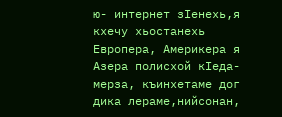ю- интернет зIенехь,я кхечу хьостанехь Европера, Америкера я Азера полисхой кIеда-мерза, къинхетаме дог дика лераме,нийсонан,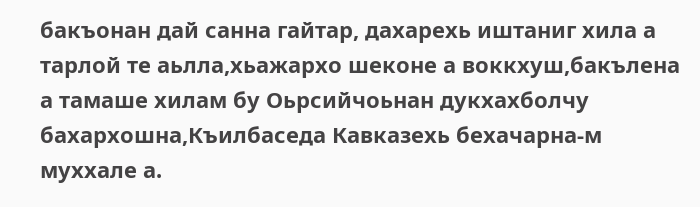бакъонан дай санна гайтар, дахарехь иштаниг хила а тарлой те аьлла,хьажархо шеконе а воккхуш,бакълена а тамаше хилам бу Оьрсийчоьнан дукхахболчу бахархошна,Къилбаседа Кавказехь бехачарна-м муххале а.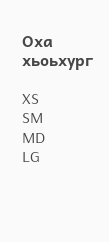Оха хьоьхург

XS
SM
MD
LG